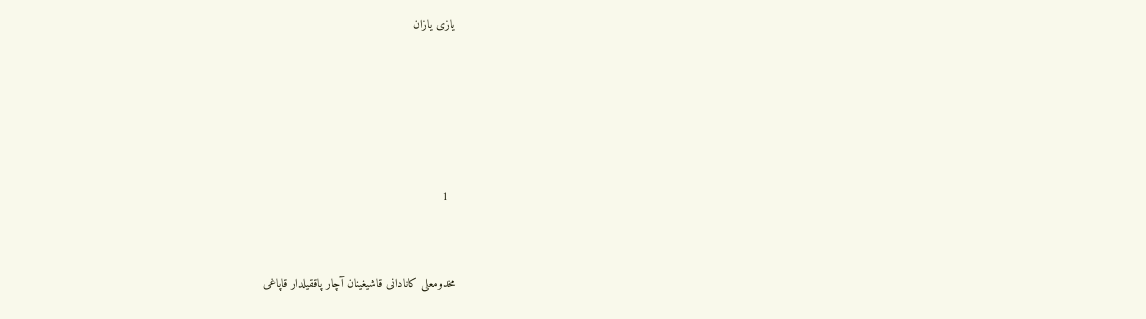یازی یازان







  1



مخدومعلی کانادانی قاشیغینان آچار پاققیلدار قاپاغی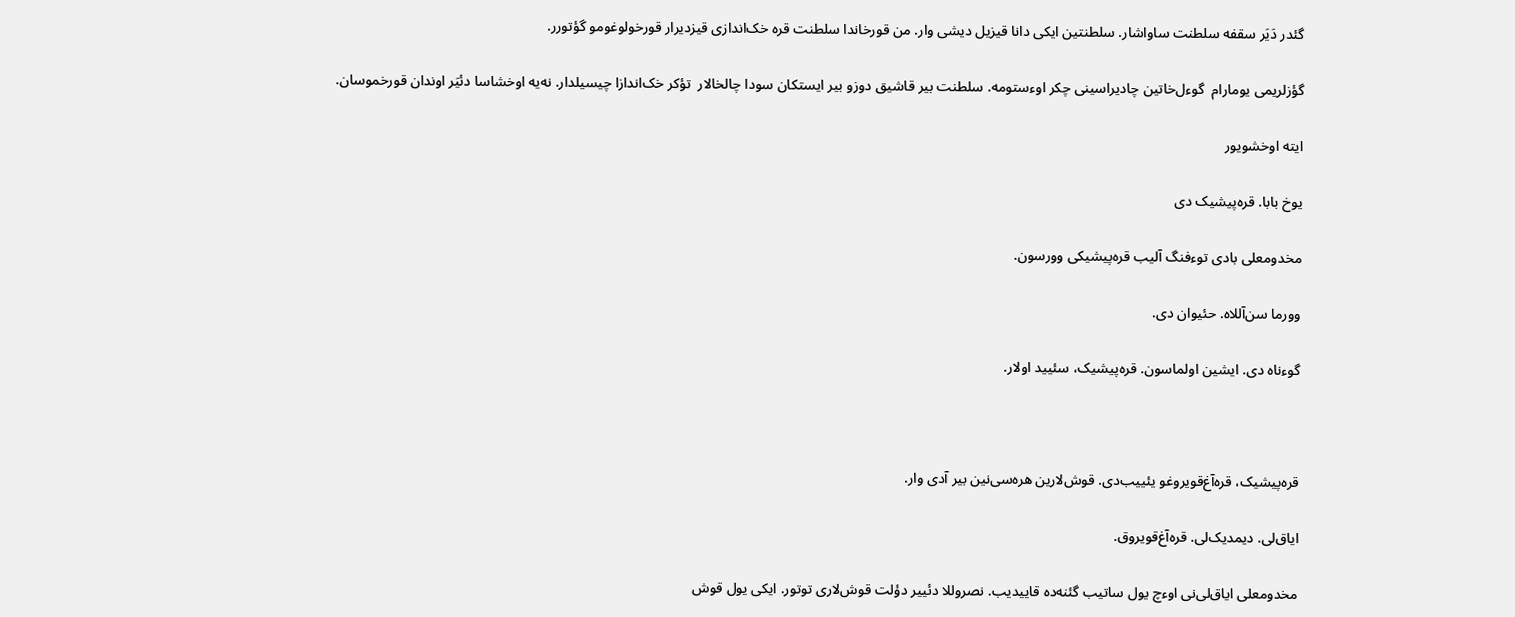گئدر دَیَر سقفه سلطنت ساواشار. سلطنتین ایکی دانا قیزیل ‌دیشی وار. من قورخاندا سلطنت قره خک‌اندازی قیزدیرار قورخولوغومو گؤتورر.

گؤزلریمی یومارام  گوءل‌خاتین چادیراسینی چکر اوءستومه. سلطنت بیر قاشیق دوزو بیر ایستکان سودا چالخالار  تؤکر خک‌اندازا چیسیلدار. نه‌یه اوخشاسا دئیَر اوندان قورخموسان.

ایته اوخشویور

یوخ بابا. قره‌پیشیک دی

مخدومعلی بادی ‌توءفنگ آلیب قره‌پیشیکی وورسون.

وورما سن‌آللاه. حئیوان دی.

گوءناه دی. ایشین اولماسون. قره‌پیشیک، سئیید اولار.



قره‌پیشیک، قره‌آغ‌قویروغو یئییب‌دی. قوش‌لارین هره‌سی‌نین بیر آدی وار.

ایاق‌لی. دیمدیک‌لی. قره‌آغ‌قویروق.

مخدومعلی ایاق‌لی‌نی اوءچ ‌یول ساتیب گئنه‌ده قاییدیب. نصروللا دئییر دؤلت قوش‌لاری توتور. ایکی ‌یول قوش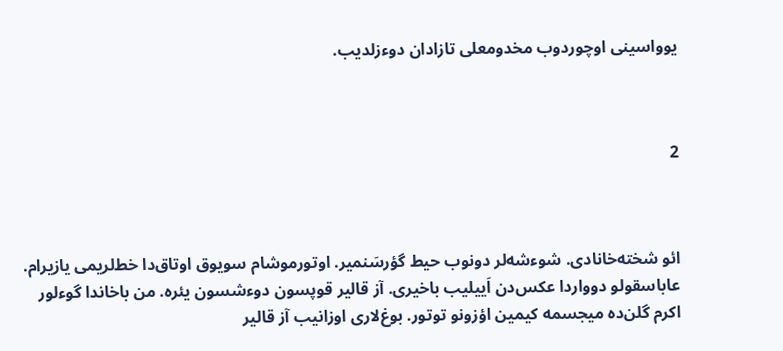یوواسینی اوچوردوب مخدومعلی تازادان دوءزلدیب.



2



ائو شخته‌خانادی. شوءشه‌لر دونوب حیط گؤرسَنمیر. اوتورموشام سویوق اوتاق‌دا خط‌لریمی یازیرام. عاباسقولو دوواردا عکس‌دن اَییلیب باخیری. آز قالیر قوپسون دوءشسون یئره. من باخاندا گوءلور اکرم گلن‌ده میجسمه کیمین اؤزونو توتور. بوغ‌لاری اوزانیب آز قالیر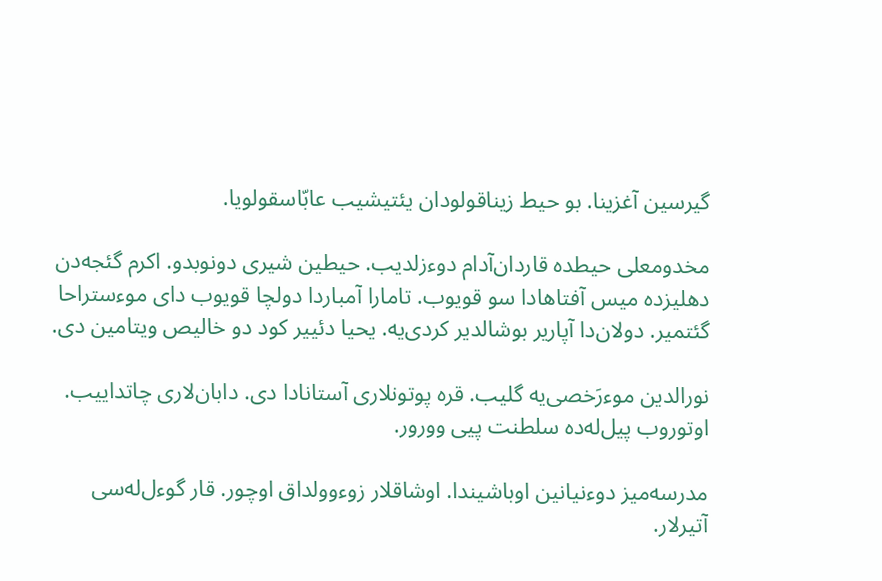گیرسین آغزینا. بو حیط زیناقولودان یئتیشیب عابّاسقولویا.

مخدومعلی حیطده قاردان‌آدام دوءزلدیب. حیطین شیری دونوبدو. اکرم گئجه‌دن دهلیزده میس آفتاهادا سو قویوب. تامارا آمباردا دولچا قویوب دای موءستراحا گئتمیر. دولان‌دا آپاریر بوشالدیر کردی‌یه. یحیا دئییر کود دو خالیص ویتامین دی.

نورالدین موءرَخصی‌یه گلیب. قره پوتونلاری آستانادا‌ دی. دابان‌لاری چاتدا‌ییب. اوتوروب پیل‌له‌ده سلطنت پیی وورور.

مدرسه‌میز دوءنیانین اوباشیندا. اوشاقلار زوءوولداق اوچور. قار گوءل‌له‌سی آتیرلار.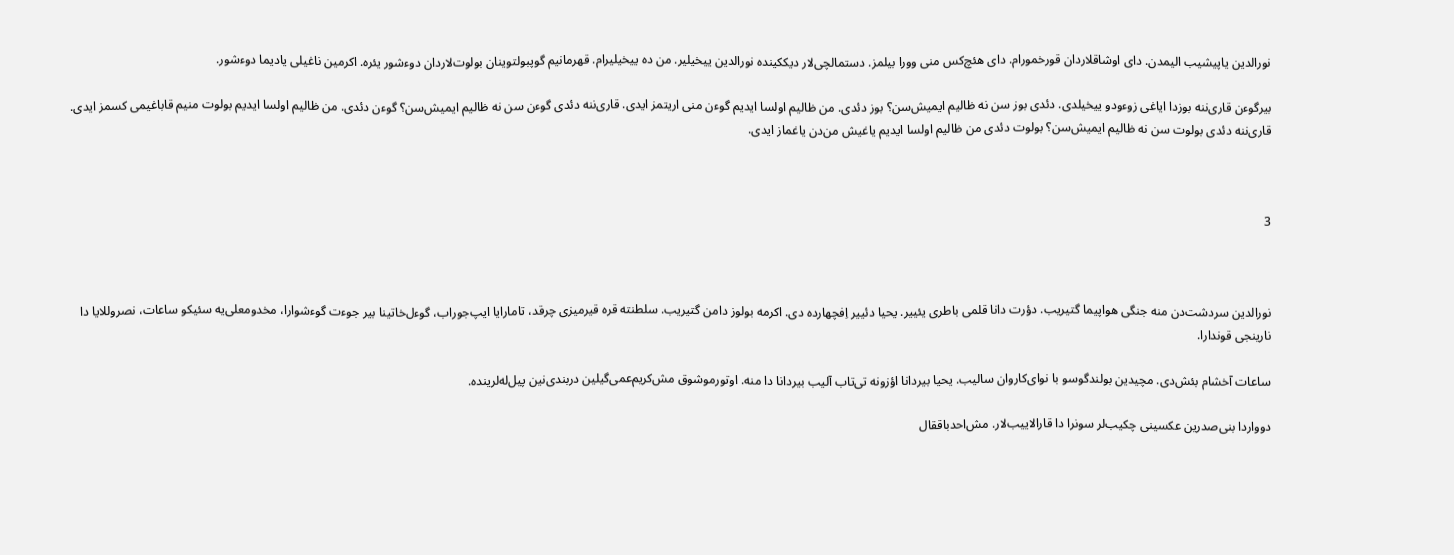نورالدین یاپیشیب الیمدن. دای اوشاقلاردان قورخمورام. دای هئچ‌کس منی وورا بیلمز. دستمالچی‌لار دیککینده نورالدین ییخیلیر. من ‌ده ییخیلیرام. قهرمانیم گوپبولتوینان بولوت‌لاردان دوءشور یئره. اکرمین ناغیلی یادیما دوءشور.

بیرگوءن قاری‌ننه بوزدا ایاغی زوءودو ییخیلدی. دئدی بوز سن نه ظالیم ایمیش‌سن؟ بوز دئدی. من ظالیم اولسا ایدیم گوءن منی اریتمز ایدی. قاری‌ننه دئدی گوءن سن نه ظالیم ایمیش‌سن؟ گوءن دئدی. من ظالیم اولسا ایدیم بولوت منیم قاباغیمی کسمز ایدی. قاری‌ننه دئدی بولوت سن نه ظالیم ایمیش‌سن؟ بولوت دئدی من ظالیم اولسا ایدیم یاغیش من‌دن یاغماز ایدی.



3



نورالدین سردشت‌دن منه جنگی هواپیما گتیریب. دؤرت دانا قلمی باطری یئییر. یحیا دئییر اِفچهارده دی. اکرمه بولوز دامن گتیریب. سلطنته قره قیرمیزی چرقد، تامارایا ایپ‌جوراب، گوءل‌خاتینا بیر جوءت گوءشوارا، مخدومعلی‌یه سئیکو ساعات، نصروللایا‌ دا نارینجی قوندارا.

ساعات آخشام بئش‌دی. مچیدین بولندگوسو با نوای‌کاروان سالیب. یحیا بیردانا اؤزونه تی‌تاب آلیب بیردانا دا منه. اوتورموشوق مش‌کریم‌عمی‌گیلین دربندی‌نین پیل‌له‌لرینده.

دوواردا بنی‌صدرین عکسینی چکیب‌لر سونرا دا قارالا‌ییب‌لار. مش‌احدباققال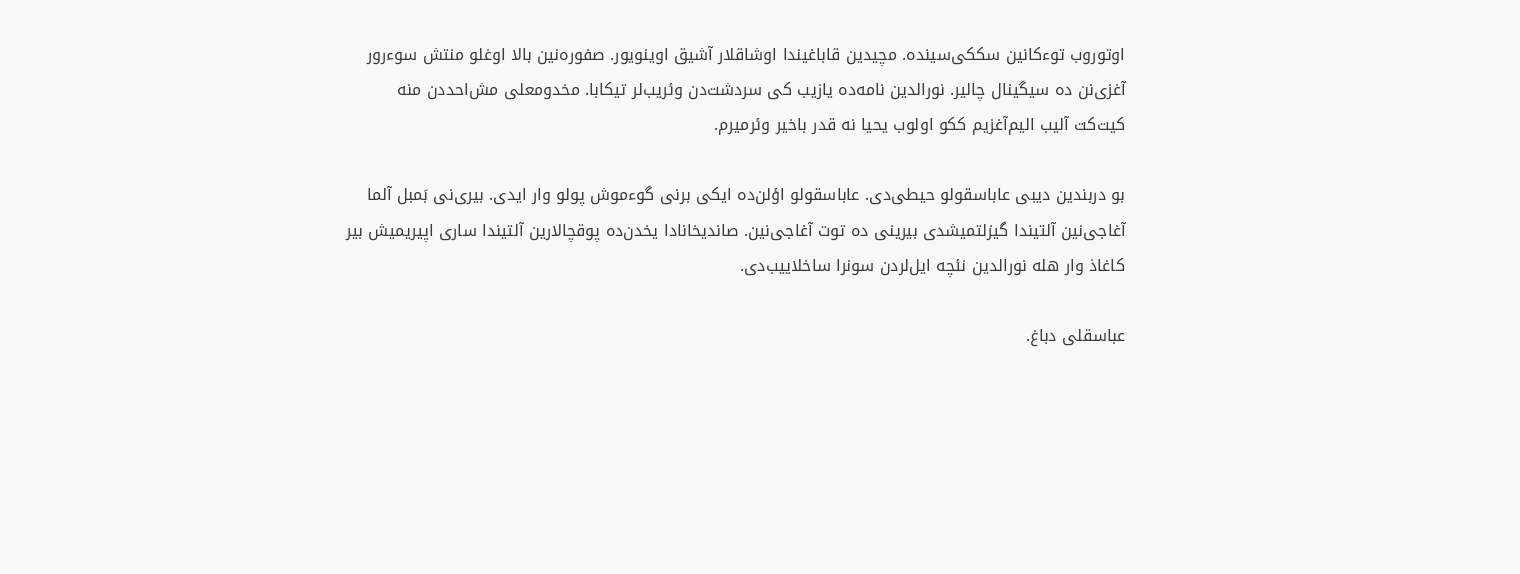اوتوروب توءکانین سککی‌سینده. مچیدین قاباغیندا ‌‌اوشاقلار آشیق اوینویور. صفوره‌نین بالا اوغلو منتش سوءرور آغزی‌نن ‌ده سیگینال چالیر. نورالدین نامه‌ده یازیب ‌کی سردشت‌دن وئریب‌لر تیکابا. مخدومعلی مش‌احد‌دن منه کیت‌کت آلیب الیم‌آغزیم ککو اولوب یحیا نه ‌قدر باخیر وئرمیرم.

بو دربندین دیبی عاباسقولو ‌حیطی‌دی. عاباسقولو اؤلن‌ده ایکی برنی گوءموش ‌پولو وار ایدی. بیری‌نی بَمبل‌ آلما‌ آغاجی‌نین آلتیندا گیزلتمیشدی بیرینی ‌ده توت ‌آغاجی‌نین. صاندیخانادا یخدن‌ده‌ پوقچالارین آلتیندا ساری اپیریمیش بیر کاغاذ وار هله نورالدین نئچه ایل‌لردن سونرا ساخلا‌ییب‌دی‌.

عباسقلی دباغ.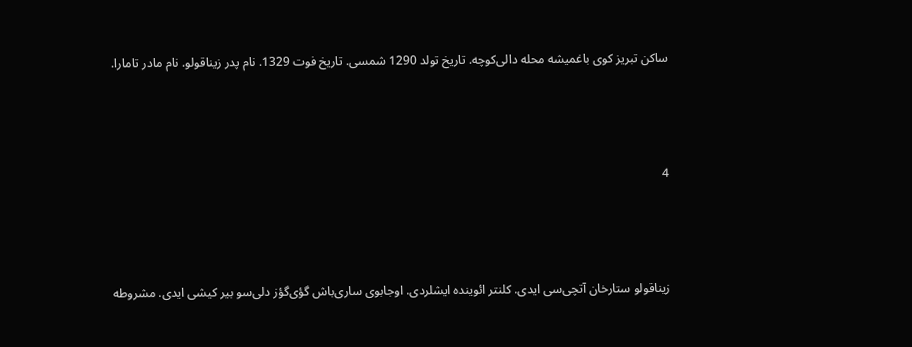ساکن تبریز کوی باغمیشه محله دالی‌کوچه. تاریخ تولد 1290 شمسی. تاریخ فوت 1329. نام پدر زیناقولو. نام مادر تامارا.



4



زیناقولو ستارخان ‌آتچی‌سی ایدی. کلنتر ائوینده ایشلردی. اوجا‌بوی ساری‌باش گؤی‌گؤز دلی‌سو بیر کیشی ایدی. مشروطه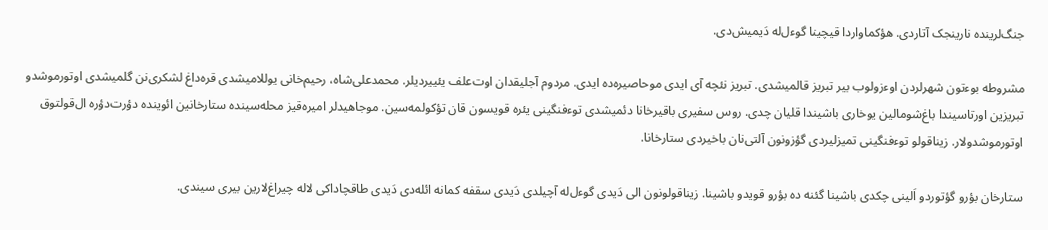جنگ‌لرینده نارینجک آتاردی. هؤکماواردا قیچینا گوءل‌له دَیمیش‌دی.

مشروطه بوءتون شهرلردن اوءزولوب بیر تبریز قالمیشدی. تبریز نئچه آی ایدی موحاصیره‌ده ایدی. مردوم آجلیقدان اوت‌علف یئییردیلر. محمدعلی‌شاه، رحیم‌خانی یوللامیشدی قره‌داغ ‌لشکری‌نن گلمیشدی اوتورموشدو تبریزین اورتاسیندا باغ‌شومالین یوخاری باشیندا قلیان چدی. روس سفیری باقیرخانا دئمیشدی توءفنگینی یئره قویسون قان تؤکولمه‌سین. موجاهیدلر امیره‌قیز محله‌سینده ستارخانین ائوینده ‌دؤرت‌‌دؤره ال‌قولتوق اوتورموشدولار. زیناقولو توءفنگینی تمیزلیردی گؤزونون آلتی‌نان باخیردی ستارخانا.

ستارخان بؤرو گؤتوردو اَلینی چکدی باشینا گئنه ده بؤرو قویدو باشینا. زیناقولونون الی دَ‌یدی گوءل‌له آچیلدی دَ‌یدی سقفه کمانه ائله‌دی دَ‌یدی طاقچاداکی لاله ‌چیراغ‌لارین بیری سیندی.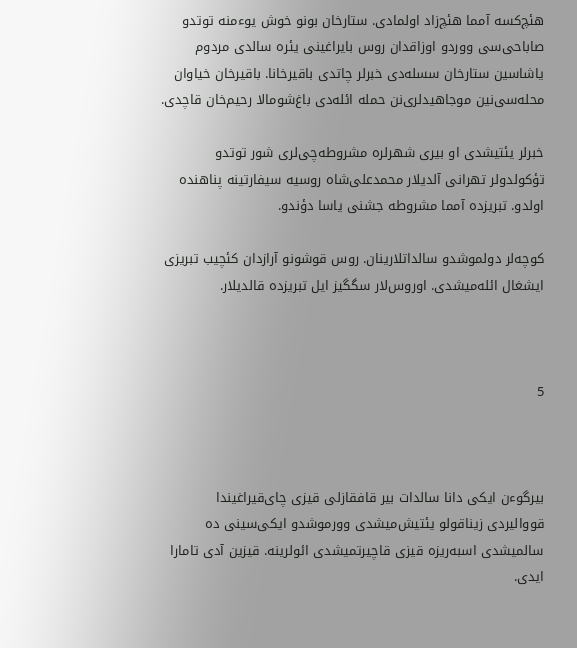هئچ‌کسه آمما هئچ‌زاد اولمادی. ستارخان بونو خوش یوءمنه توتدو صاباحی‌سی ووردو اوزاقدان روس بایراغینی یئره سالدی مردوم یاشاسین ستارخان سسله‌دی خبرلر چاتدی باقیرخانا. باقیرخان خیاوان محله‌سی‌نین موجاهیدلری‌نن حمله ائله‌دی باغ‌شومالا رحیم‌خان قاچدی.

خبرلر یئتیشدی او بیری شهرلره مشروطه‌چی‌لری شور توتدو تؤکولدولر تهرانی آلدیلار محمدعلی‌شاه روسیه سیفارتینه پناهنده اولدو. تبریزده آمما مشروطه جشنی یاسا دؤندو.

کوچه‌لر دولموشدو سالداتلارینان. روس قوشونو آرازدان کئچیب تبریزی ایشغال ائله‌میشدی. اوروس‌لار سگگیز ایل تبریزده قالدیلار.



5



بیرگوءن ایکی ‌دانا سالدات بیر قافقازلی قیزی چای‌قیراغیندا قووالیردی زیناقولو یئتیش‌میشدی وورموشدو ایکی‌سینی ده سالمیشدی اسبه‌ریزه قیزی قاچیرتمیشدی ائولرینه. قیزین آدی تامارا ایدی.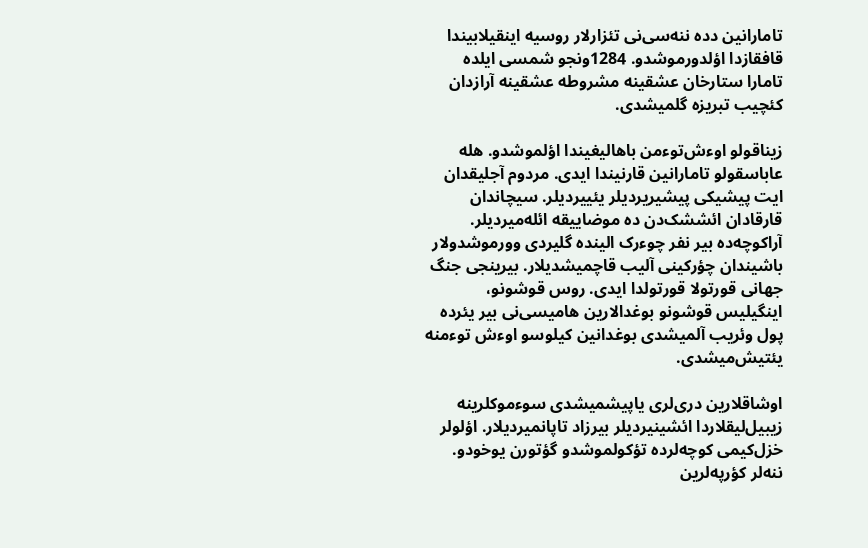تامارانین دده ننه‌سی‌نی تئزارلار روسیه اینقیلابیندا قافقازدا اؤلدورموشدو. 1284ونجو شمسی ایلده تامارا ستارخان عشقینه مشروطه عشقینه آرازدان کئچیب تبریزه گلمیشدی.

زیناقولو اوءش‌‌‌‌‌‌‌‌توءمن باهالیغیندا اؤلموشدو. هله عاباسقولو تامارانین قارنیندا ایدی. مردوم آجلیقدان ایت ‌پیشیکی پیشیریردیلر یئییردیلر. سیچاندان قارقادان ائششک‌دن‌ ده موضاییقه ائله‌میردیلر. آراکوچه‌ده بیر نفر چوءرک الینده گلیردی وورموشدولار باشیندان چؤر‌کینی آلیب قاچمیشدیلار. بیرینجی ‌جنگ جهانی قورتولا قورتولدا ایدی. روس قوشونو، اینگیلیس قوشونو بوغدالارین هامیسی‌نی بیر یئرده پول وئریب آلمیشدی بوغدانین کیلوسو اوءش ‌توءمنه یئتیش‌میشدی.

اوشاقلارین دری‌لری یاپیشمیشدی ‌سوءموکلرینه زیبیل‌لیقلاردا ائشینیردیلر بیر‌زاد تاپانمیردیلار. اؤلولر خزل‌کیمی کوچه‌لرده تؤکولموشدو گؤتورن یوخودو. ننه‌لر کؤرپه‌لرین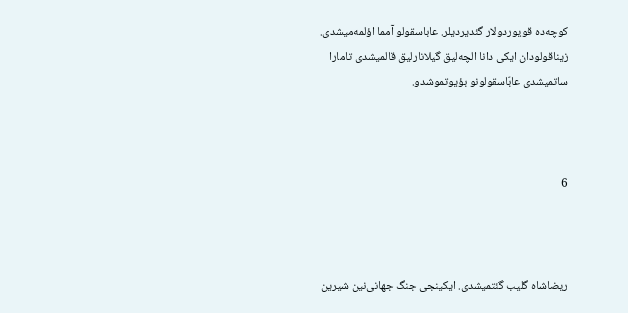کوچه‌ده قویوردولار گئدیردیلر. عاباسقولو آمما اؤلمه‌میشدی. زیناقولودان ایکی ‌دانا الچه‌لیق گیلانارلیق قالمیشدی تامارا ساتمیشدی عابّاسقولونو بؤیوتموشدو.



6



ریضاشاه گلیب گئتمیشدی. ایکینجی جنگ جهانی‌نین شیرین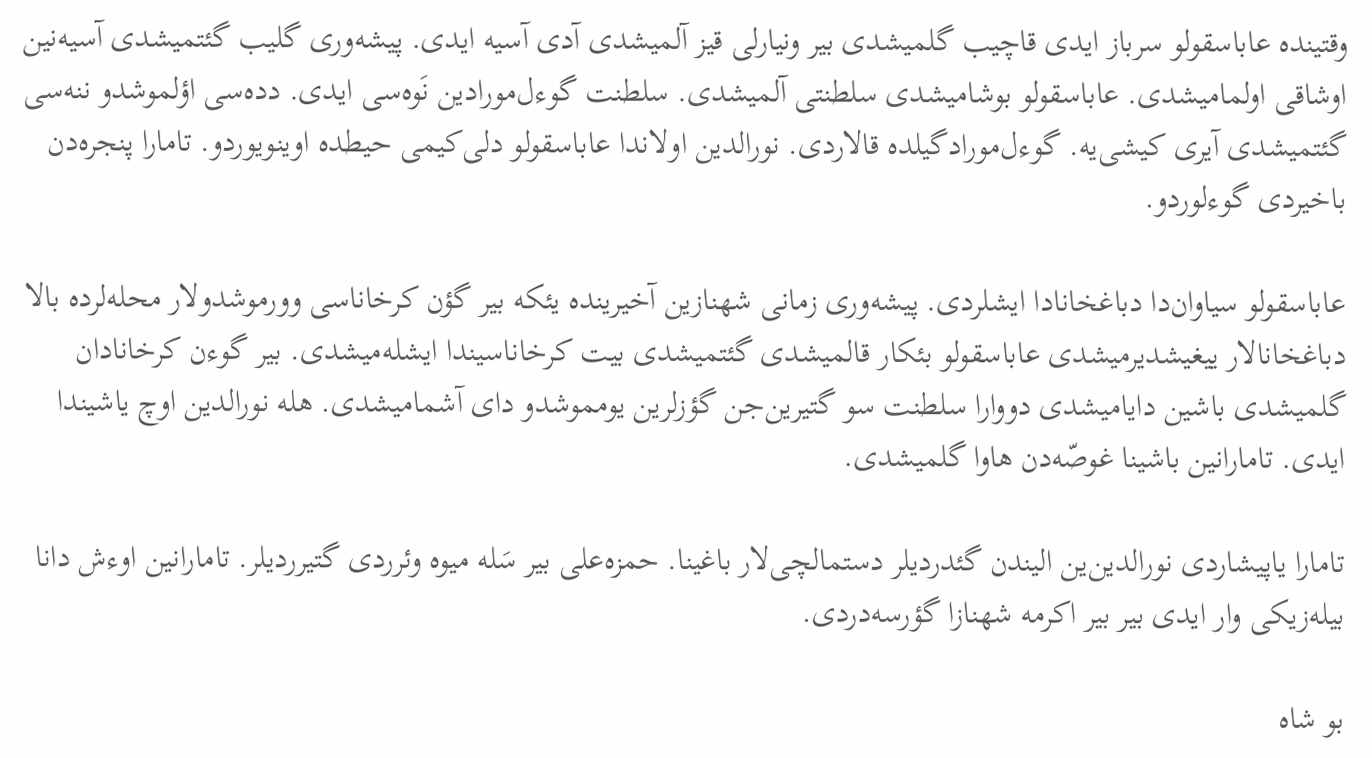وقتینده عاباسقولو سرباز ایدی قاچیب گلمیشدی بیر ونیارلی قیز آلمیشدی آدی آسیه ایدی. پیشه‌وری گلیب گئتمیشدی آسیه‌نین اوشاقی اولمامیشدی. عاباسقولو بوشامیشدی سلطنتی آلمیشدی. سلطنت گوءل‌مورادین نَوه‌سی ایدی. دده‌سی اؤلموشدو ننه‌سی گئتمیشدی آیری کیشی‌یه. گوءل‌موراد‌گیلده قالاردی. نورالدین اولاندا عاباسقولو دلی‌کیمی حیطده اوینویوردو. تامارا پنجره‌دن باخیردی گوءلوردو.

عاباسقولو سیاوان‌دا دباغخانادا ایشلردی. پیشه‌وری زمانی شهنازین آخیرینده یئکه بیر گؤن کرخاناسی وورموشدولار محله‌لر‌ده بالا دباغخانالار ییغیشدیرمیشدی عاباسقولو بئکار قا‌لمیشدی گئتمیشدی بیت کرخاناسیندا ایشله‌میشدی. بیر گوءن کرخانادان گلمیشدی باشین دایامیشدی دووارا سلطنت سو گتیرین‌جن گؤزلرین یومموشدو دای آشمامیشدی. هله نورالدین اوچ ‌یاشیندا ایدی. تامارانین باشینا غوصّه‌دن هاوا گلمیشدی.

تامارا یاپیشاردی نورالدین‌ین الیندن گئد‌ردیلر دستمالچی‌لار باغینا. حمزه‌علی بیر سَله میوه وئر‌ردی گتیر‌ردیلر. تامارانین اوءش ‌دانا بیله‌زیکی وار‌ ایدی بیر بیر اکرمه شهنازا گؤرسه‌دردی.

بو شاه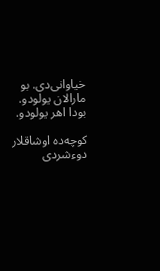خیاوانی‌دی. بو مارالان یولودو. بودا اهر یولودو.

کوچه‌ده ‌‌اوشاقلار دوءشردی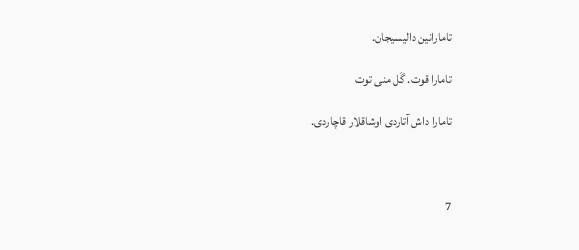تامارانین دالیسیجان.

تامارا قوت. گَل منی توت

تامارا داش آتاردی ‌اوشاقلار قاچاردی.



7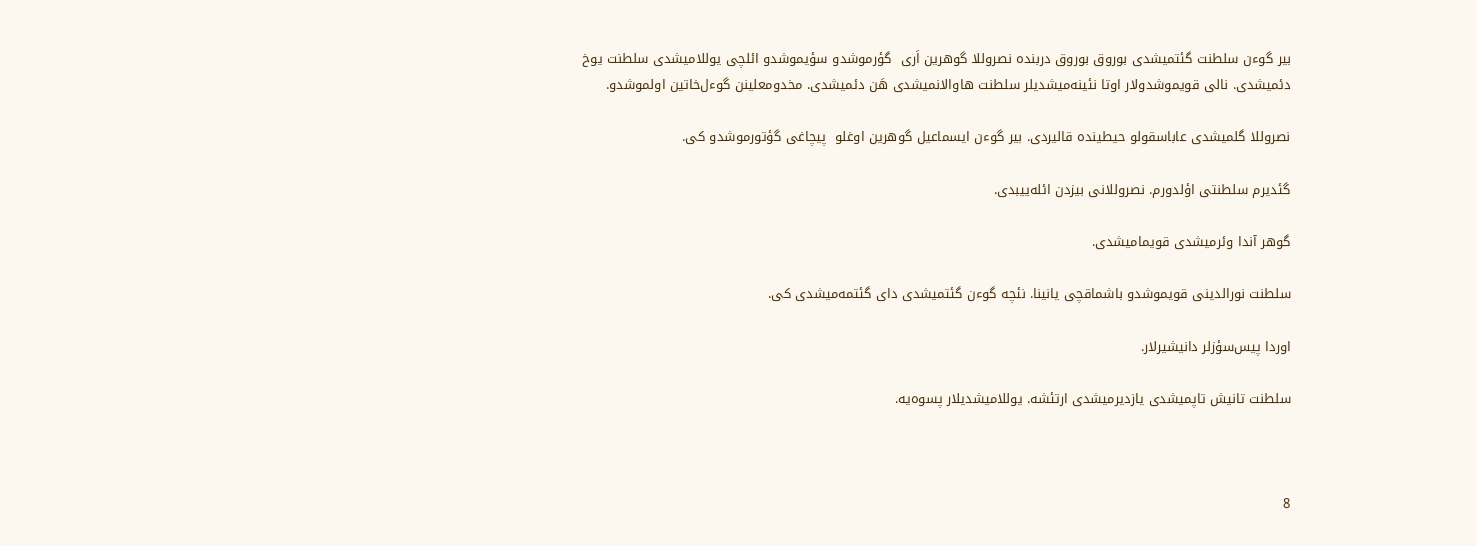بیر گوءن سلطنت گئتمیشدی بوروق ‌بوروق ‌دربنده نصروللا گوهرین اَری  گؤرموشدو سؤیموشدو ائلچی یوللامیشدی سلطنت یوخ دئمیشدی. نالی قویموشدولار اوتا نئینه‌میشدیلر سلطنت هاوالانمیشدی هَن دئمیشدی. مخدومعلینن گوءل‌خاتین اولموشدو.

نصروللا گلمیشدی عاباسقولو حیطینده قالیردی. بیر گوءن ایسماعیل گوهرین اوغلو  پیچاغی گؤتورموشدو کی.

گئدیرم سلطنتی اؤلدورم. نصروللانی بیزدن ائله‌ییبدی.

گوهر آندا وئرمیشدی قویمامیشدی.

سلطنت نورالدینی قویموشدو باشماقچی یانینا. نئچه گوءن گئتمیشدی دای گئتمه‌میشدی کی.

اوردا پیس‌سؤزلر دانیشیرلار.

سلطنت تانیش تاپمیشدی یازدیرمیشدی ارتئشه. یوللامیشدیلار پسوه‌یه.



8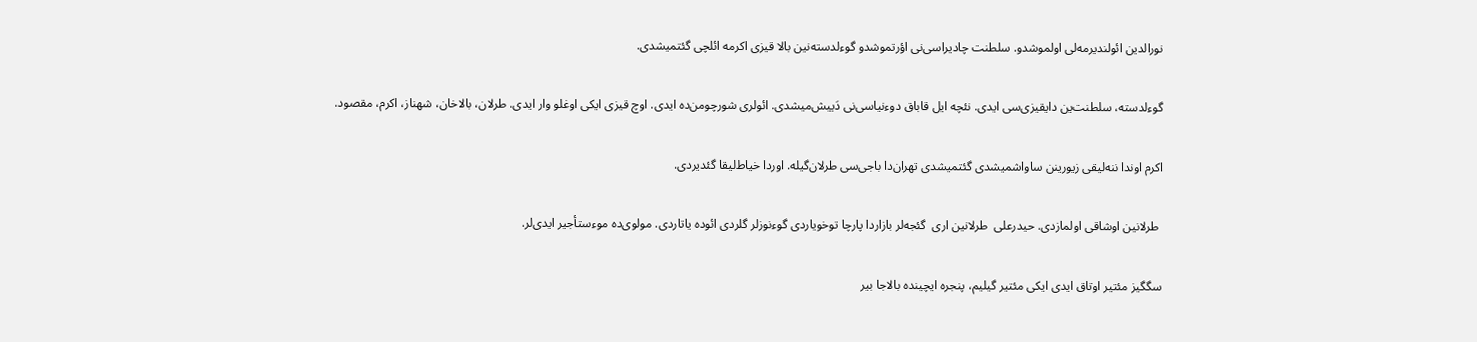نورالدین ائولندیرمه‌لی اولموشدو. سلطنت چادیراسی‌نی اؤرتموشدو گوءلدسته‌نین بالا قیزی اکرمه ائلچی گئتمیشدی.

گوءلدسته، سلطنت‌ین دایقیزی‌سی ایدی. نئچه ‌ایل قاباق دوءنیاسی‌نی دَییش‌میشدی. ائولری شورچومن‌ده ایدی. اوچ ‌قیزی ایکی ‌اوغلو وار ایدی. طرلان، بالاخان، شهناز، اکرم، مقصود.

اکرم اوندا ننه‌لیقی زیورینن ساواشمیشدی گئتمیشدی تهران‌دا باجی‌سی طرلان‌گیله. اوردا خیاط‌لیقا گئدیردی.

 طرلانین اوشاقی اولمازدی. حیدرعلی  طرلانین اری  گئجه‌لر بازاردا پارچا توخویاردی گوءنوزلر گلردی ائوده یاتاردی. مولوی‌ده موءستأ‌جیر ایدی‌لر.

سگگیز مئتیر اوتاق ایدی ایکی مئتیر گیلیم، پنجره ایچینده بالاجا بیر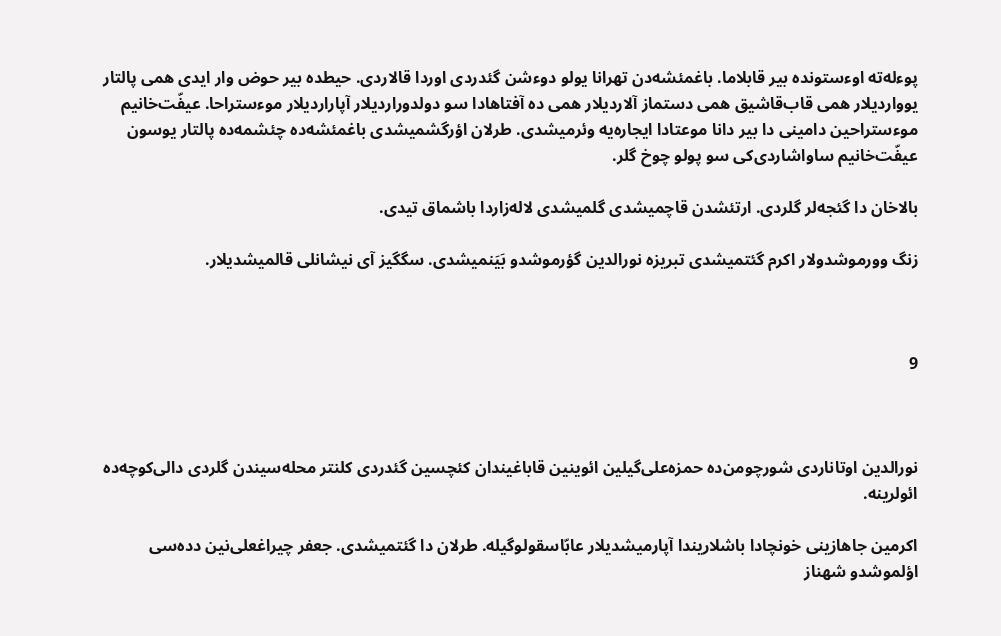پوءله‌ته اوءستونده بیر قابلاما. باغمئشه‌دن تهرانا یولو دوءشن گئدردی اوردا قالاردی. حیطده بیر ‌حوض وار ایدی همی پالتار یوواردیلار همی قاب‌قاشیق همی دستماز آلاردیلار همی ‌ده آفتاهادا سو دولدوراردیلار آپاراردیلار موءستراحا. عیفّت‌خانیم موءستراحین دامینی دا بیر دانا موعتادا ایجار‌ه‌یه وئرمیشدی. طرلان اؤرگشمیشدی باغمئشه‌ده چئشمه‌ده پالتار یوسون عیفّت‌خانیم ساواشاردی‌کی سو پولو چوخ گلر.

بالاخان دا گئجه‌لر گلردی. ارتئشدن قاچمیشدی گلمیشدی لاله‌زاردا باشماق تیدی.

زنگ وورموشدولار اکرم گئتمیشدی تبریزه نورالدین گؤرموشدو بَیَنمیشدی. سگگیز آی نیشانلی قالمیشدیلار.



9



نورالدین اوتاناردی شورچومن‌ده حمزه‌علی‌گیلین ائوینین قاباغیندان کئچسین گئدردی کلنتر محله‌سیندن گلردی دالی‌کوچه‌ده ائولرینه.

اکرمین جاهازینی خونچادا باشلاریندا آپارمیشدیلار عابّاسقولوگیله. طرلان دا گئتمیشدی. جعفر چیراغعلی‌نین دده‌سی  اؤلموشدو شهناز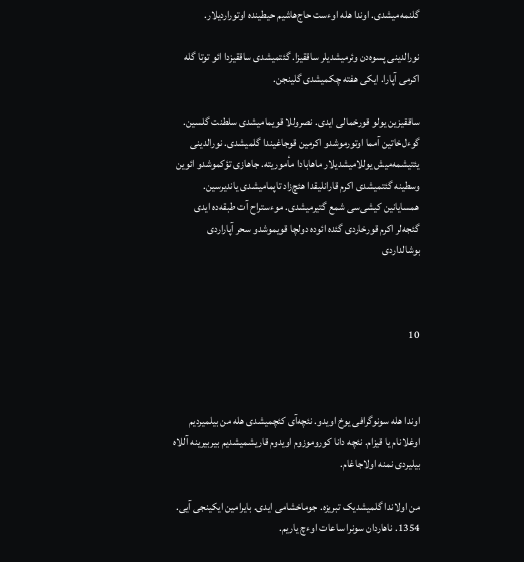گلنمه‌میشدی. اوندا هله اوءست حاج‌هاشیم حیطینده اوتوراردیلار.

نورالدینی پسوه‌دن وئرمیشدیلر ساققیزا. گئتمیشدی ساققیزدا ائو توتا گله اکرمی آپارا. ایکی هفته چکمیشدی گلینجن.

ساققیزین یولو قورخمالی ایدی. نصروللا قویمامیشدی سلطنت گلسین. گوءل‌خاتین آمما اوتورموشدو اکرمین قوجاغیندا گلمیشدی. نورالدینی یئتیشمه‌میش یوللامیشدیلار ماهابادا مأموریته. جاهازی تؤکموشدو ائوین وسطینه گئتمیشدی اکرم قارانلیقدا هئچ‌زاد تاپمامیشدی یاندیرسین. همسایانین کیشی‌سی شمع گتیرمیشدی. موءستراح آت طبقه‌ده ایدی گئجه‌لر اکرم قورخاردی گئده ائوده دولچا قویموشدو سحر آپاراردی بوشالداردی



10



اوندا هله سونوگرافی یوخ اویدو. نئچه‌آی کئچمیشدی هله من بیلمیردیم اوغلانام یا قیزام. نئچه دانا کوروموزوم اویدوم قاریشمیشدیم بیربیرینه آللاه بیلیردی نمنه اولاجاغام.

من اولاندا گلمیشدیک تبریزه. جوماخشامی ایدی. بایرامین ایکینجی آیی. 1354. ناهاردان سونرا ساعات اوءچ ‌یاریم.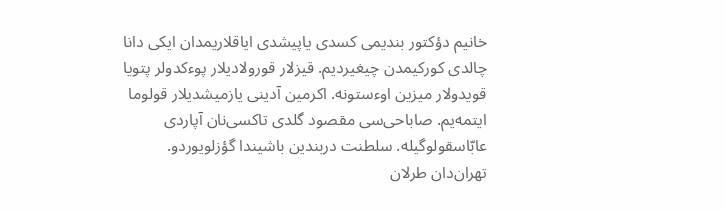خانیم دؤکتور بندیمی کسدی یاپیشدی ایاقلاریمدان ایکی دانا چالدی کورکیمدن چیغیردیم. قیزلار قورولادیلار پوءکدولر پتویا قویدولار میزین اوءستونه. اکرمین آدینی یازمیشدیلار قولوما ایتمه‌یم. صاباحی‌سی مقصود گلدی تاکسی‌نان آپاردی عابّاسقولوگیله. سلطنت دربندین باشیندا گؤزلویوردو. تهران‌دان طرلان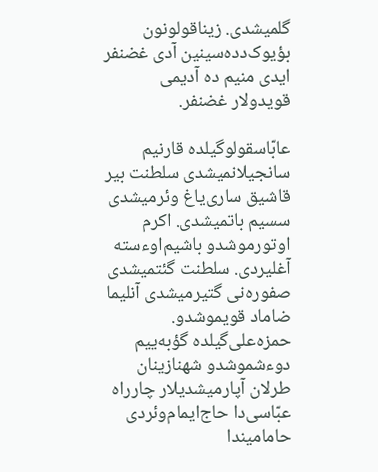گلمیشدی. زیناقولو‌نون بؤیوک‌دده‌سینین آدی غضنفر ایدی منیم‌ ده آدیمی قویدولار غضنفر.

عابّاسقولوگیلده قارنیم سانجیلانمیشدی سلطنت بیر قاشیق ساری‌یاغ وئرمیشدی سسیم باتمیشدی. اکرم اوتورموشدو باشیم‌اوءسته آغلیردی. سلطنت گئتمیشدی صفوره‌نی گتیرمیشدی آنلیما ضاماد قویموشدو. حمزه‌علی‌گیلده گؤبه‌ییم دوءشموشدو شهنازینان طرلان آپارمیشدیلار چارراه  عبّاسی‌دا حاج‌ایمام‌وئردی حامامیندا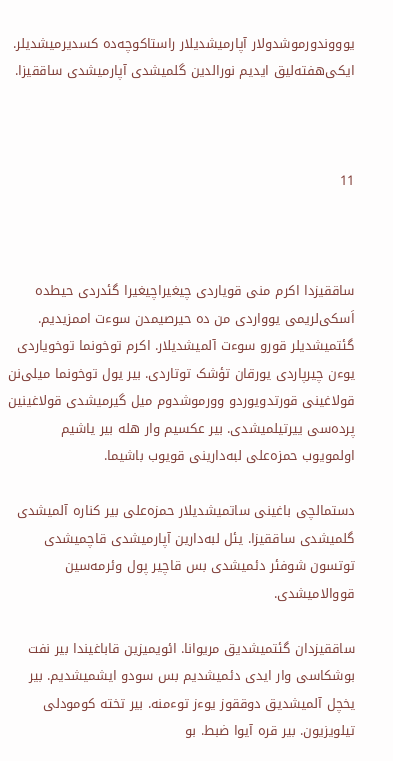یوووندورموشدولار آپارمیشدیلار راستاکوچه‌ده کسدیرمیشدیلر. ایکی‌هفته‌لیق ایدیم نورالدین گلمیشدی آپارمیشدی ساققیزا.



11



ساققیزدا اکرم منی قویاردی چیغیراچیغیرا گئدردی حیطده اَسکی‌لریمی یوواردی من ‌ده حیرصیمدن سوءت اممزیدیم. گئتمیشدیلر قورو ‌سوءت آلمیشدیلار. اکرم توخونما توخویاردی یوءن چیرپاردی یورقان تؤشک توتاردی. بیر یول توخونما میلی‌نن قولاغینی قورتدویوردو وورموشدوم میل گیرمیشدی قولاغینین پرده‌سی ییرتیلمیشدی. بیر عکسیم وار هله بیر یاشیم اولمویوب حمزه‌علی لبه‌دارینی قویوب باشیما.

دستمالچی ‌باغینی ساتمیشدیلار حمزه‌علی بیر کناره آلمیشدی گلمیشدی ساققیزا. یئل لبه‌دارین آپارمیشدی قاچمیشدی توتسون شوفئر دئمیشدی ‌بس قاچیر پول وئرمه‌سین قووالامیشدی.

ساققیزدان گئتمیشدیق مریوانا. ائویمیزین قاباغیندا بیر نفت بوشکاسی وار ایدی دئمیشدیم ‌بس سودو ایشمیشدیم. بیر یخچل آلمیشدیق دوققوز یوءز توءمنه. بیر تخته کومودلی تیلویزیون. بیر قره آیوا ضبط. بو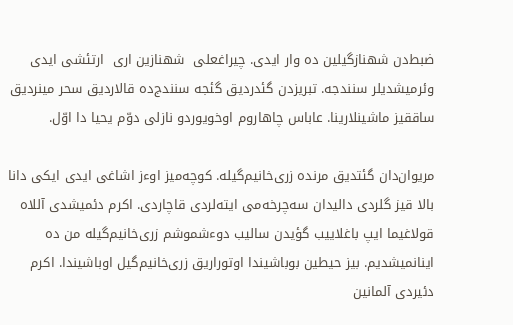ضبط‌دن شهنازگیلین ‌ده وار ایدی. چیراغعلی  شهنازین اری  ارتئشی ایدی وئرمیشدیلر سنندجه. تبریزدن گئدردیق گئجه سنندج‌ده قالاردیق سحر مینردیق ساققیز ماشینلارینا. عاباس چاهاروم اوخویوردو نازلی دوّم یحیا دا اوّل.

مریوان‌دان گئتدیق مرنده زری‌خانیم‌گیله. کوچه‌میز اوءز اشاغی ایدی ایکی ‌دانا بالا قیز گلردی دالیدان سه‌چرخه‌می ایته‌لردی قاچاردی. اکرم دئمیشدی آللاه قولاغیما ایپ باغلا‌ییب گؤیدن سالیب دوءشموشم زری‌خانیم‌گیله من ‌ده اینانمیشدیم. بیز حیطین بوباشیندا اوتوراریق زری‌خانیم‌گیل اوباشیندا. اکرم دئیردی آلمانین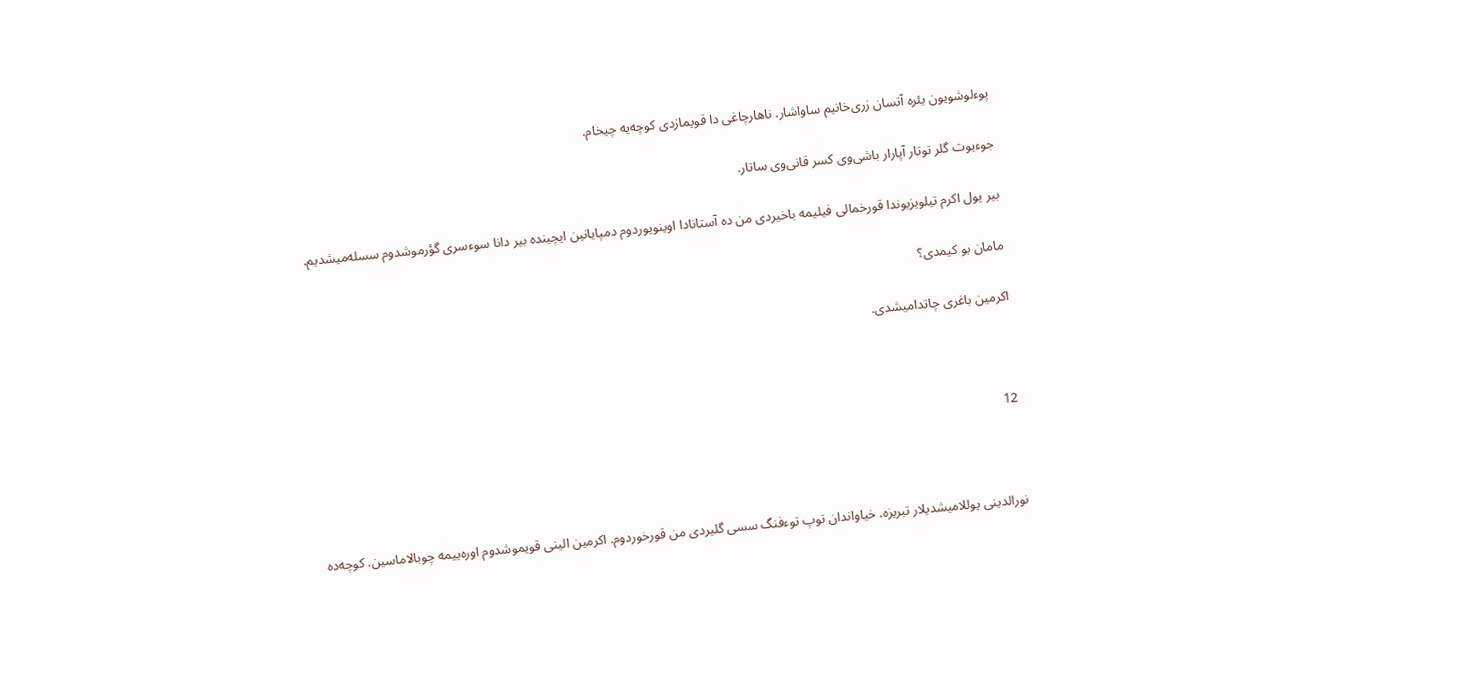پوءلوشویون یئره آتسان زری‌خانیم ساواشار. ناهارچاغی ‌دا قویمازدی کوچه‌یه چیخام.

جوءیوت گلر توتار آپارار باشی‌وی کسر قانی‌وی ساتار.

بیر یول اکرم تیلویزیوندا قورخمالی فیلیمه باخیردی من ‌ده آستانادا اوینویوردوم دمپایانین ایچینده بیر دانا سوءسری گؤرموشدوم سسله‌میشدیم.

مامان بو کیمدی؟

اکرمین باغری چاتدامیشدی.



12



نورالدینی یوللامیشدیلار تبریزه. خیاواندان توپ توءفنگ سسی گلیردی من قورخوردوم. اکرمین الینی قویموشدوم اوره‌ییمه چوبالاماسین. کوچه‌ده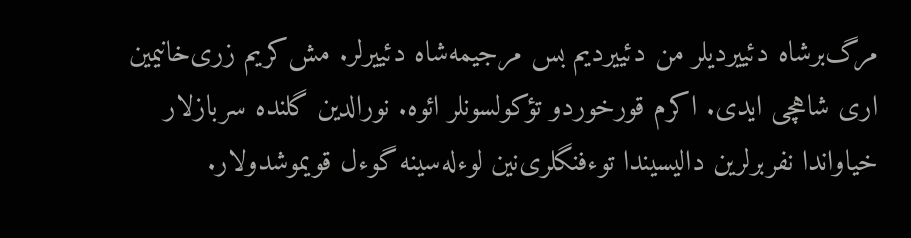مرگ‌بر‌شاه دئییردیلر من دئییردیم بس مرجیمه‌شاه دئییرلر. مش‌کریم‌‌ زری‌خانیمین ار‌‌ی‌ شاهچی ایدی. اکرم قورخوردو تؤکولسونلر ائوه. نورالدین گلنده سربازلار خیاواندا نفربرلرین دالیسیندا توءفنگلری‌نین لوءله‌سینه گوءل قویموشدولار.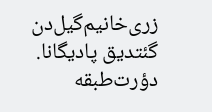زری‌خانیم‌گیل‌دن گئتدیق پادیگانا. دؤرت‌طبقه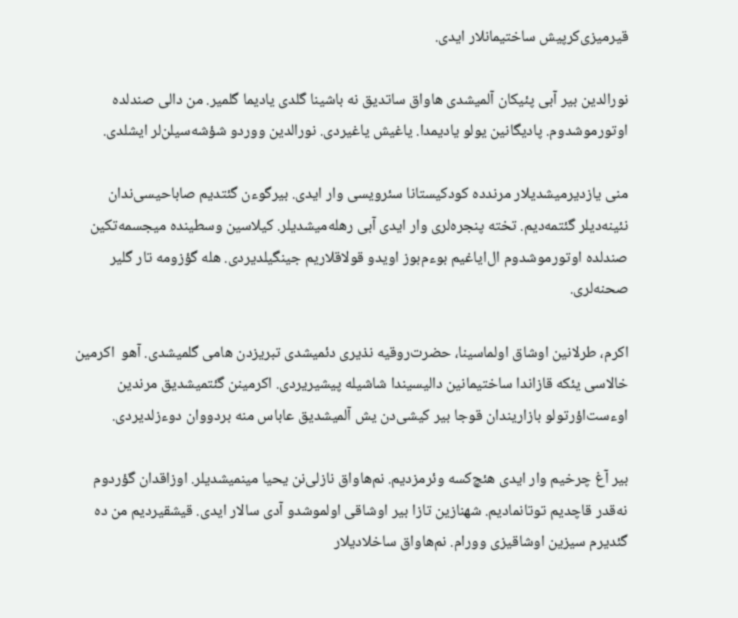قیرمیزی‌کرپیش ساختیمانلار ایدی.

نورالدین بیر آبی پئیکان آلمیشدی هاواق ساتدیق نه ‌باشینا گلدی یادیما گلمیر. من دالی صندلده اوتورموشدوم. پادیگانین یولو یادیمدا. یاغیش یاغیردی. نورالدین ووردو شؤشه‌سیلن‌لر ایشلدی.

منی یازدیرمیشدیلار مرندده کودکیستانا سئرویسی وار ایدی. بیرگوءن گئتدیم صاباحیسی‌ندان نئینه‌دیلر گئتمه‌دیم. تخته پنجره‌لری وار ایدی آبی رهله‌میشدیلر. کیلاسین وسطینده میجسمه‌تکین صندلده اوتورموشدوم ال‌ایاغیم بوءم‌بوز اویدو قولاقلاریم جینگیلدیردی. هله گؤزومه تار گلیر صحنه‌لری.

اکرم، طرلانین اوشاق اولماسینا، حضرت‌روقیه نذیری د‌‌‌‌‌ئمیشدی تبریزدن هامی گلمیشدی. آهو  اکرمین خالاسی‌ یئکه قازاندا ساختیمانین دالیسیندا شاشیله پیشیریردی. اکرمینن گئتمیشدیق مرندین اوءست‌اؤرتولو بازاریندان قوجا بیر کیشی‌دن یش آلمیشدیق عاباس منه بردووان دوءزلدیردی.

بیر آغ چرخیم وار ایدی هئچ‌کسه وئرمزدیم. نم‌هاواق نازلی‌نن یحیا مینمیشدیلر. اوزاقدان گؤردوم نه‌قدر قاچدیم توتانمادیم. شهنازین تازا بیر اوشاقی اولموشدو آدی سالار ایدی. قیشقیردیم من ‌ده گئدیرم سیزین اوشاقیزی وورام. نم‌هاواق ساخلادیلار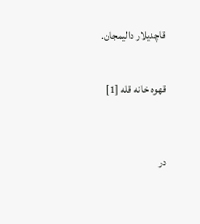قاچدیلار دالیمجان.


قهوه خانه قله [1]



در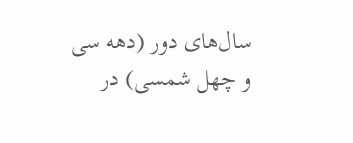سال‌های دور (دهه سی و چهل شمسی) در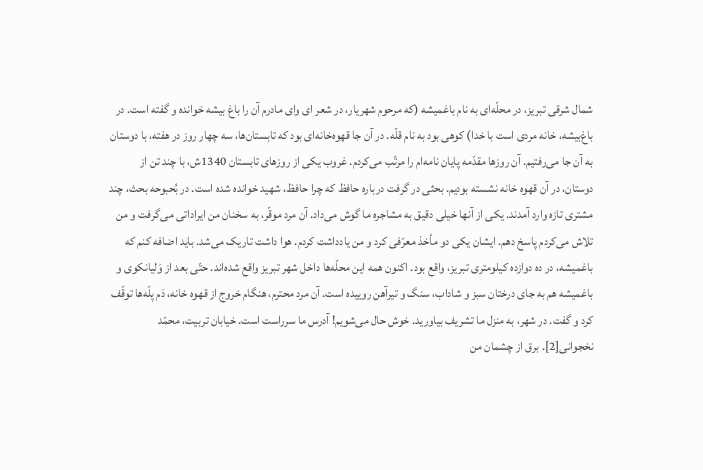شمال شرقی تبریز، در محلّه‌ای به نام باغمیشه (که مرحوم شهریار، در شعر ای وای مادرم آن را باغ بیشه خوانده و گفته است. در باغ‌بیشه، خانه مردی است با خدا) کوهی بود به نام قلّه. در آن جا قهوه‌خانه‌ای بود که تابستان‌ها، سه چهار روز در هفته، با دوستان به آن جا می‌رفتیم. آن روزها مقدّمه پایان نامه‌ام را مرتّب می‌کردم. غروب یکی از روزهای تابستان 1340ش، با چند تن از دوستان، در آن قهوه خانه نشسته بودیم. بحثی در گرفت درباره حافظ که چرا حافظ، شهید خوانده شده است. در بُحبوحه بحث، چند مشتری تازه وارد آمدند. یکی از آنها خیلی دقیق به مشاجره ما گوش می‌داد. آن مرد موقّر، به سخنان من ایراداتی می‌گرفت و من تلاش می‌کردم پاسخ دهم. ایشان یکی دو مأخذ معرّفی کرد و من یادداشت کردم. هوا داشت تاریک می‌شد. باید اضافه کنم که باغمیشه، در ده دوازده کیلومتری تبریز، واقع بود. اکنون همه این محلّه‌ها داخل شهر تبریز واقع شده‌اند. حتّی بعد از وَلیانکوی و باغمیشه هم به جای درختان سبز و شاداب، سنگ و تیرآهن روییده است. آن مرد محترم، هنگام خروج از قهوه خانه، دَم پلّه‌ها توقّف کرد و گفت. در شهر، به منزل ما تشریف بیاورید. خوش حال می‌شویم! آدرس ما سرراست است. خیابان تربیت، محمّد نخجوانی[2]. برق از چشمان من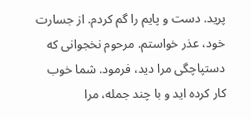پرید. دست و پایم را گم کردم. از جسارت خود، عذر خواستم. مرحوم نخجوانی که دستپاچگی مرا دید، فرمود. شما خوب کار کرده اید و با چند جمله، مرا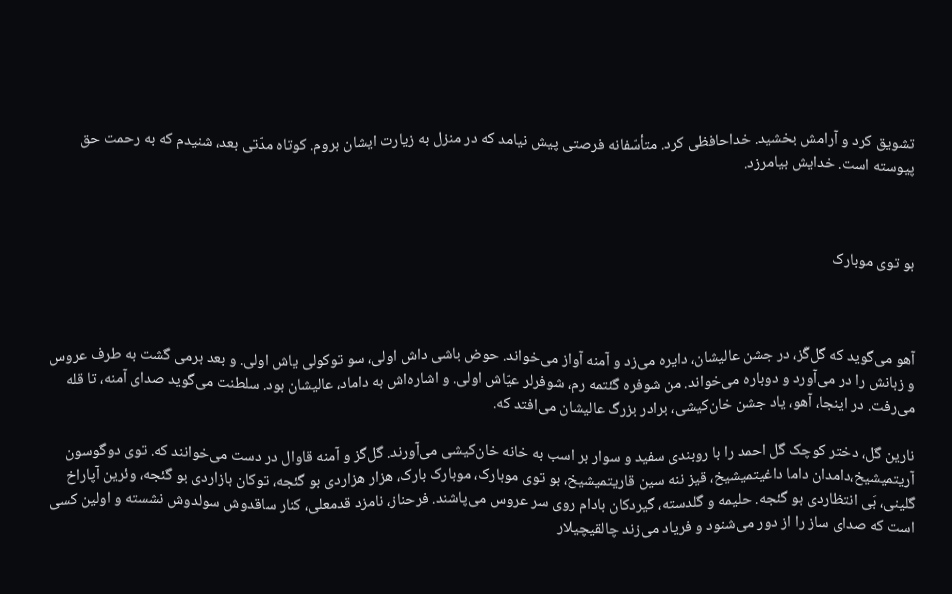تشویق کرد و آرامش بخشید. خداحافظی کرد. متأسّفانه فرصتی پیش نیامد که در منزل به زیارت ایشان بروم. کوتاه مدّتی بعد، شنیدم که به رحمت حق پیوسته است. خدایش بیامرزد.



بو توی موبارک



آهو‌‌ می‌گوید که گل‌گَز‌، در جشن عالیشان‌، دایره می‌زد و آمنه آواز‌‌ می‌خواند. حوض باشی داش اولی، سو توکولی یاش اولی. و بعد برمی گشت به طرف عروس و زبانش را در‌‌ می‌آورد و دوباره‌‌ می‌خواند‌‌. من شوفره گئتمه رم، شوفر‌‌‌‌‌لر عیّاش اولی. و اشاره‌اش به داماد‌، عالیشان بود. سلطنت‌‌ می‌گوید صدای آمنه‌، تا قله‌‌ می‌رفت. در اینجا‌، آهو‌، یاد جشن خان‌کیشی‌، برادر بزرگ عالیشان‌‌ می‌افتد که.

نارین گل‌، دختر کوچک گل احمد را با روبندی سفید و سوار بر اسب به خانه خان‌کیشی‌‌ می‌آورند. گل‌گز و آمنه قاوال در دست‌‌ می‌خوانند که. توی دوگوسون آریتمیشیخ،دامدان داما داغیتمیشیخ، قیز ننه سین قاریتمیشیخ، بو توی موبارک‌، موبارک بارک، هزار هزار‌‌‌‌دی بو گئجه، توکان بازاردی بو گئجه، وئرین آپاراخ گلینی، بَی انتظاردی بو گئجه. حلیمه و گلدسته‌، گیردکان بادام روی سر عروس‌‌ می‌پاشند. فرحناز‌، نامزد قدمعلی‌، کنار ساقدوش سولدوش نشسته و اولین کسی است که صدای ساز را از دور‌‌ می‌شنود و فریاد‌‌ می‌زند چالقیچیلار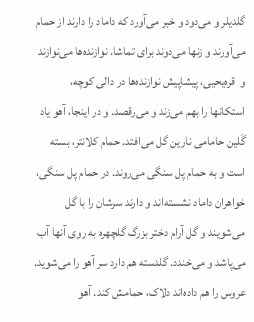گلدیلر و‌‌ می‌دود و خبر‌‌ می‌آورد که داماد را دارند از حمام‌‌ می‌آورند و زنها‌‌ می‌دوند برای تماشا. نوازنده‌‌‌ها‌‌ می‌نوازند و  قره‌یحیی‌، پیشاپیش نوازنده‌‌‌ها در دالی کوچه‌، استکانها را بهم‌‌ می‌زند و‌‌ می‌رقصد. و در اینجا‌، آهو یاد گَلین حامامی نارین گل‌‌ می‌افتد. حمام کلانتر‌، بسته است و به حمام پل سنگی‌‌ می‌روند. در حمام پل سنگی‌، خواهران داماد نشسته‌اند و دارند سرشان را با گل‌‌ می‌شویند و گل آرام دختر بزرگ گلچهره به روی آنها آب‌‌ می‌پاشد و‌‌ می‌خندد. گلدسته هم دارد سر آهو را‌‌ می‌شوید. عروس را هم داده‌اند دلاک، حمامش کند. آهو‌‌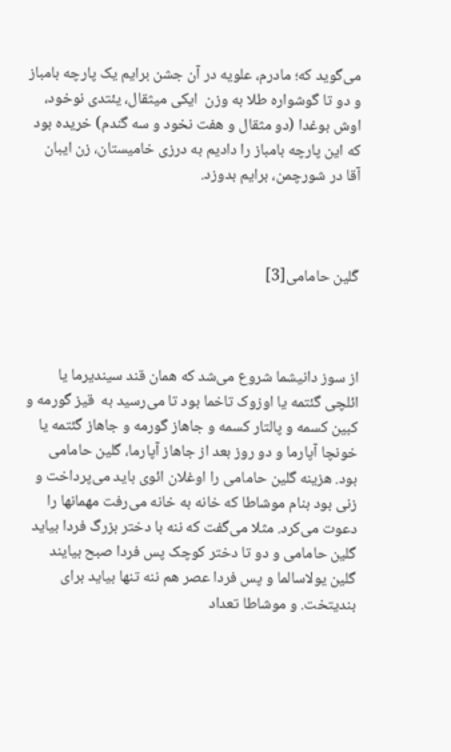می‌گوید که؛ مادرم‌، علویه در آن جشن برایم یک پارچه بامباز و دو تا گوشواره طلا به وزن  ایکی میثقال‌، یئتدی نوخود‌، اوش بوغدا (دو مثقال و هفت نخود و سه گندم) خریده بود که این پارچه بامباز را دادیم به درزی خامیستان‌، زن ایبان آقا در شورچمن‌، برایم بدوزد.



گَلین حامامی[3]



از سوز دانیشما شروع‌‌ می‌شد که همان قند سیندیرما یا ائلچی گئتمه یا اوزوک تاخما بود تا‌‌ می‌رسید به  قیز گورمه و کبین کسمه و پالتار کسمه و جاهاز گورمه و جاهاز گئتمه یا خونچا آپارما و دو روز بعد از جاهاز آپارما‌، گلین حامامی بود. هزینه گلین حامامی را اوغلان ائوی باید‌‌ می‌پرداخت و زنی بود بنام موشاطا که خانه به خانه‌‌ می‌رفت مهمانها را دعوت‌‌ می‌کرد. مثلا‌‌ می‌گفت که ننه با دختر بزرگ فردا بیاید گلین حامامی و دو تا دختر کوچک پس فردا صبح بیایند گلین یولاسالما و پس فردا عصر هم ننه تنها بیاید برای بندیتخت. و موشاطا تعداد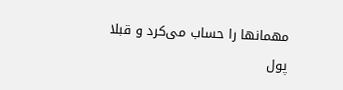مهمانها را حساب‌‌ می‌کرد و قبلا پول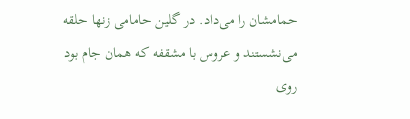حمامشان را‌‌ می‌داد. در گلین حامامی زنها حلقه‌‌ می‌نشستند و عروس با مشقفه که همان جام بود روی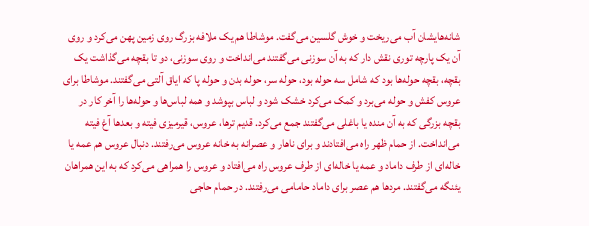شانه‌‌‌هایشان آب‌‌ می‌ریخت و خوش گلسین‌‌ می‌گفت. موشاطا هم یک ملافه بزرگ روی زمین پهن‌‌ می‌کرد و روی آن یک پارچه توری نقش دار که به آن سوز‌نی‌‌ می‌گفتند‌‌ می‌انداخت و روی سوز‌نی‌، دو تا بقچه‌‌ می‌گذاشت یک بقچه‌، بقچه حوله‌‌‌ها بود که شامل سه حوله بود‌، حوله سر‌، حوله بدن و حوله پا که ایاق آلتی‌‌ می‌گفتند. موشاطا برای عروس کفش و حوله‌‌ می‌برد و کمک‌‌ می‌کرد خشک شود و لباس بپوشد و همه لباس‌‌‌ها و حوله‌‌‌ها را آخر کار در بقچه بزرگی که به آن منده یا باغلی‌‌ می‌گفتند جمع‌‌ می‌کرد. قدیم تر‌‌‌ها‌، عروس‌، قیرمیزی فیته و بعدها آغ فیته‌‌ می‌انداخت. از حمام ظهر راه‌‌ می‌افتادند و برای ناهار و عصرانه به خانه عروس‌‌ می‌رفتند. دنبال عروس هم عمه یا خاله‌ای از طرف داماد و عمه یا خاله‌ای از طرف عروس راه‌‌ می‌افتاد و عروس را همراهی‌‌ می‌کرد که به این همراهان یئنگه‌‌ می‌گفتند. مردها هم عصر برای داماد حامامی‌‌ می‌رفتند. در حمام حاجی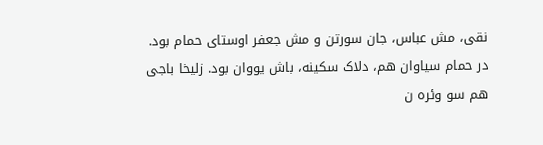نقی‌، مش عباس‌، جان سورتن و مش جعفر اوستای حمام بود. در حمام سیاوان هم‌، دلاک سکینه‌، باش یووان بود. زلیخا باجی هم سو وئره ن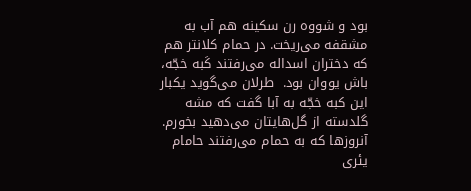بود و شووه رن سکینه هم آب به مشقفه‌‌ می‌ریخت. در حمام کلانتر هم که دختران اسداله‌‌ می‌رفتند کَبه خجّه، باش یووان بود.  طرلان‌‌ می‌گوید یکبار این کبه خجّه به آبا گفت که مشه گلدسته از گل‌‌‌هایتان‌‌ می‌دهید بخورم. آنروزها که به حمام‌‌ می‌رفتند حامام یئری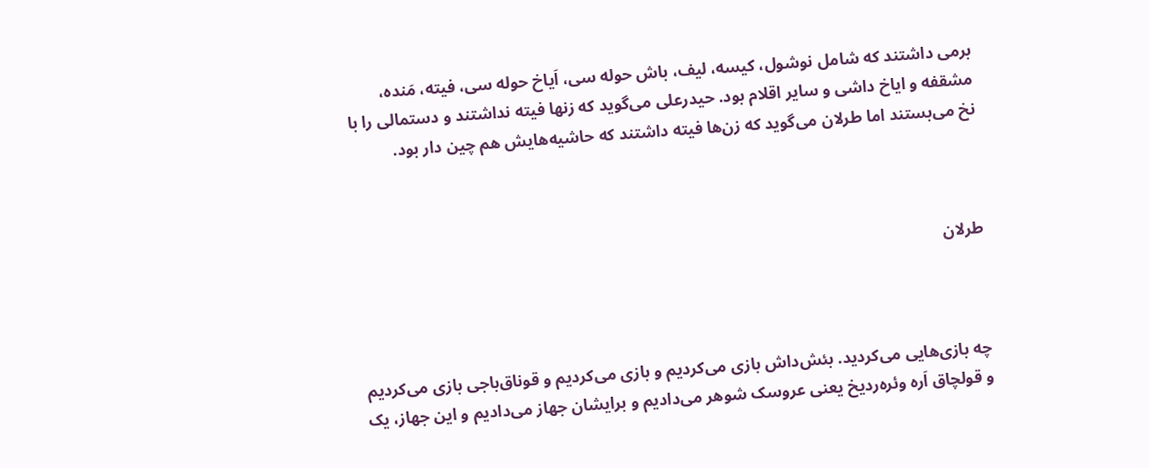برمی داشتند که شامل نوشول‌، کیسه‌، لیف‌، باش حوله سی‌، اَیاخ حوله سی‌، فیته‌، مَنده‌، مشقفه و ایاخ داشی و سایر اقلام بود. حیدرعلی‌‌ می‌گوید که زنها فیته نداشتند و دستمالی را با نخ می‌بستند اما طرلان‌‌ می‌گوید که زن‌‌‌ها فیته داشتند که حاشیه‌‌‌هایش هم چین دار بود.



طرلان



چه بازی‌‌‌هایی‌‌ می‌کردید. بئش‌داش بازی‌‌ می‌کردیم و بازی‌‌ می‌کردیم و قوناق‌باجی بازی‌‌ می‌کردیم و قولچاق اَره وئره‌ردیخ یعنی عروسک شوهر‌‌ می‌دادیم و برایشان جهاز‌‌ می‌دادیم و این جهاز‌، یک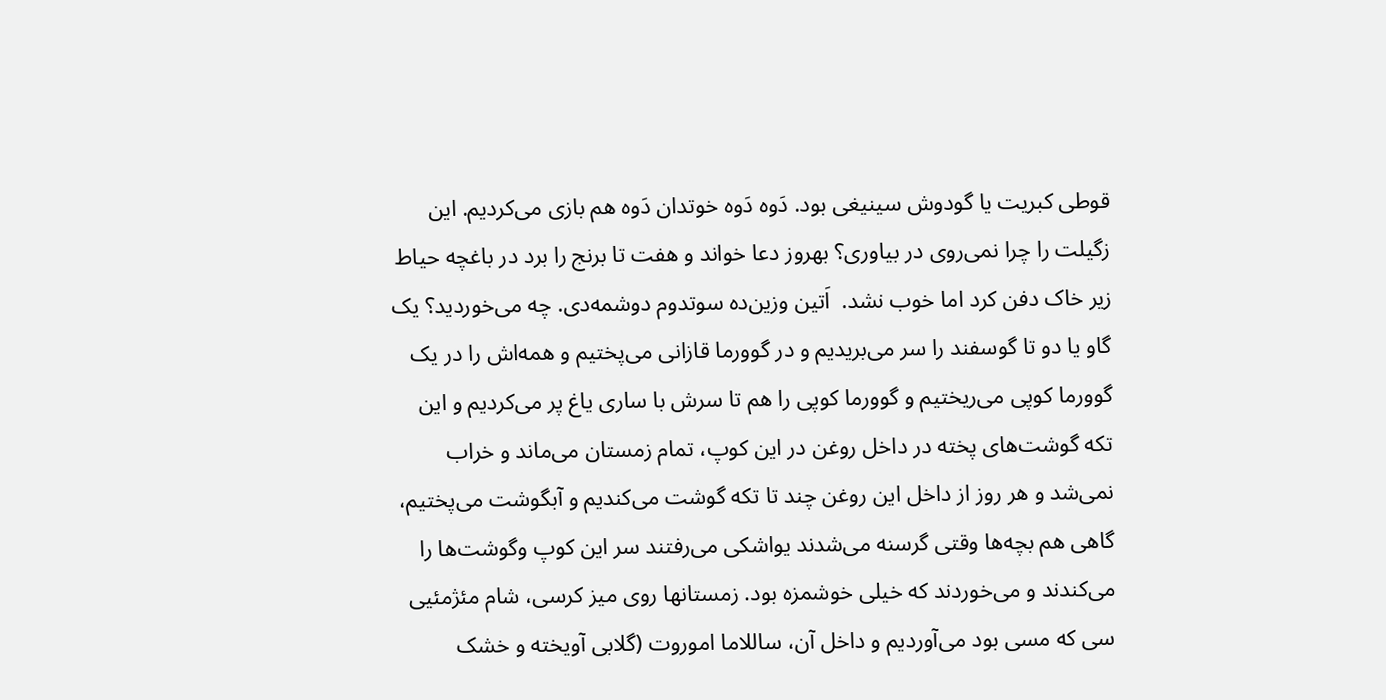قوطی کبریت یا گودوش سینیغی بود. دَوه دَوه ‌خوتدان دَوه هم بازی‌‌ می‌کردیم. این زگیلت را چرا نمی‌روی در بیاوری؟ بهروز دعا خواند و هفت تا برنج را برد در باغچه حیاط زیر خاک دفن کرد اما خوب نشد.  اَتین وزین‌ده سوتدوم دوشمه‌دی. چه‌‌ می‌خوردید؟ یک گاو یا دو تا گوسفند را سر‌‌ می‌بریدیم و در گوورما قازانی‌‌ می‌پختیم و همه‌اش را در یک گوورما کوپی‌‌ می‌ریختیم و گوورما کوپی را هم تا سرش با ساری یاغ پر می‌کردیم و این تکه گوشت‌‌‌های پخته در داخل روغن در این کوپ‌، تمام زمستان‌‌ می‌ماند و خراب نمی‌شد و هر روز از داخل این روغن چند تا تکه گوشت‌‌ می‌کندیم و آبگوشت‌‌ می‌پختیم‌، گاهی هم بچه‌‌‌ها وقتی گرسنه‌‌ می‌شدند یواشکی‌‌ می‌رفتند سر این کوپ وگوشت‌‌‌ها را‌‌ می‌کندند و‌‌ می‌خوردند که خیلی خوشمزه بود. زمستانها روی میز کرسی‌، شام مئژمئیی سی که مسی بود‌‌ می‌آوردیم و داخل آن‌، ساللاما اموروت (گلابی آویخته و خشک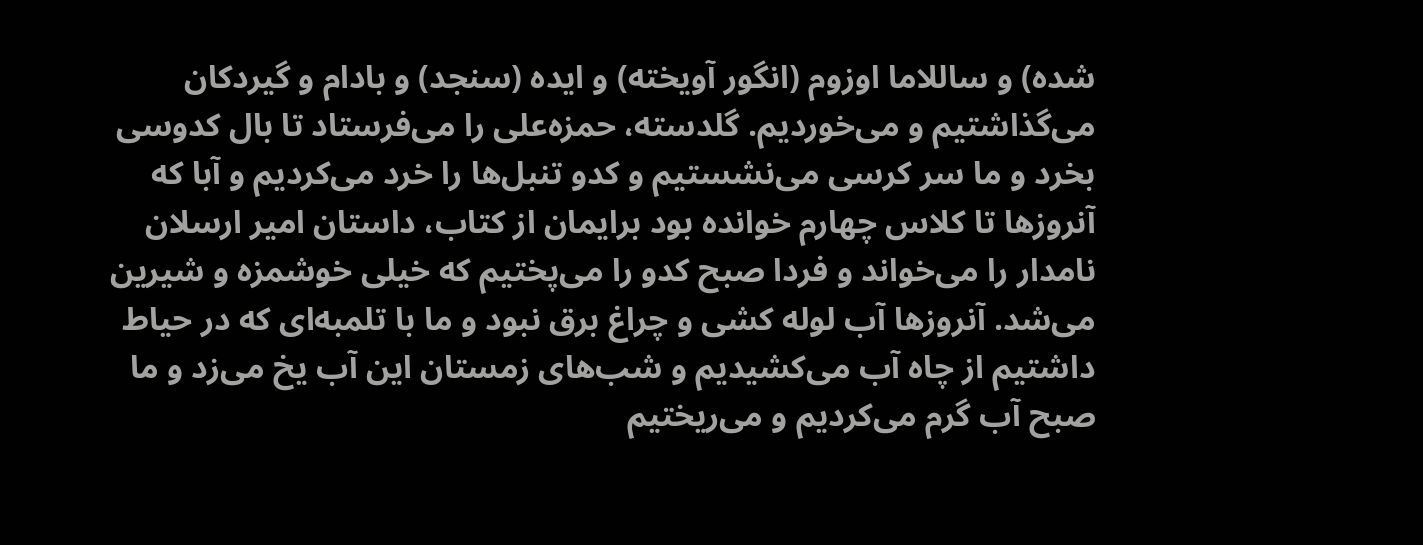شده) و ساللاما اوزوم (انگور آویخته) و ایده (سنجد) و بادام و گیردکان‌‌ می‌گذاشتیم و‌‌ می‌خوردیم. گلدسته‌، حمزه‌علی را‌‌ می‌فرستاد تا بال کدوسی بخرد و ما سر کرسی‌‌ می‌نشستیم و کدو تنبل‌ها را خرد‌‌ می‌کردیم و آبا که آنروزها تا کلاس چهارم خوانده بود برایمان از کتاب‌، داستان امیر ارسلان نامدار را‌‌ می‌خواند و فردا صبح کدو را‌‌ می‌پختیم که خیلی خوشمزه و شیرین‌‌ می‌شد. آنروزها آب لوله کشی و چراغ برق نبود و ما با تلمبه‌ای که در حیاط داشتیم از چاه آب‌‌ می‌کشیدیم و شب‌‌‌های زمستان این آب یخ‌‌ می‌زد و ما صبح آب گرم‌‌ می‌کردیم و‌‌ می‌ریختیم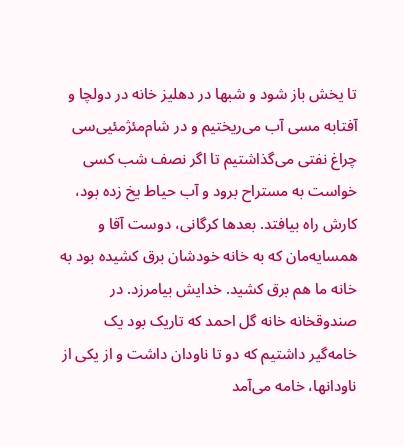تا یخش باز شود و شبها در دهلیز خانه در دولچا و آفتابه مسی آب‌‌ می‌ریختیم و در شام‌مئژمئیی‌سی چراغ نفتی‌‌ می‌گذاشتیم تا اگر نصف شب کسی خواست به مستراح برود و آب حیاط یخ زده بود‌، کارش راه بیافتد. بعدها کرگانی‌، دوست آقا و همسایه‌مان که به خانه خودشان برق کشیده بود به خانه ما هم برق کشید. خدایش بیامرزد. در صندوقخانه خانه گل احمد که تاریک بود یک خامه‌گیر داشتیم که دو تا ناودان داشت و از یکی از ناودانها‌، خامه‌‌ می‌آمد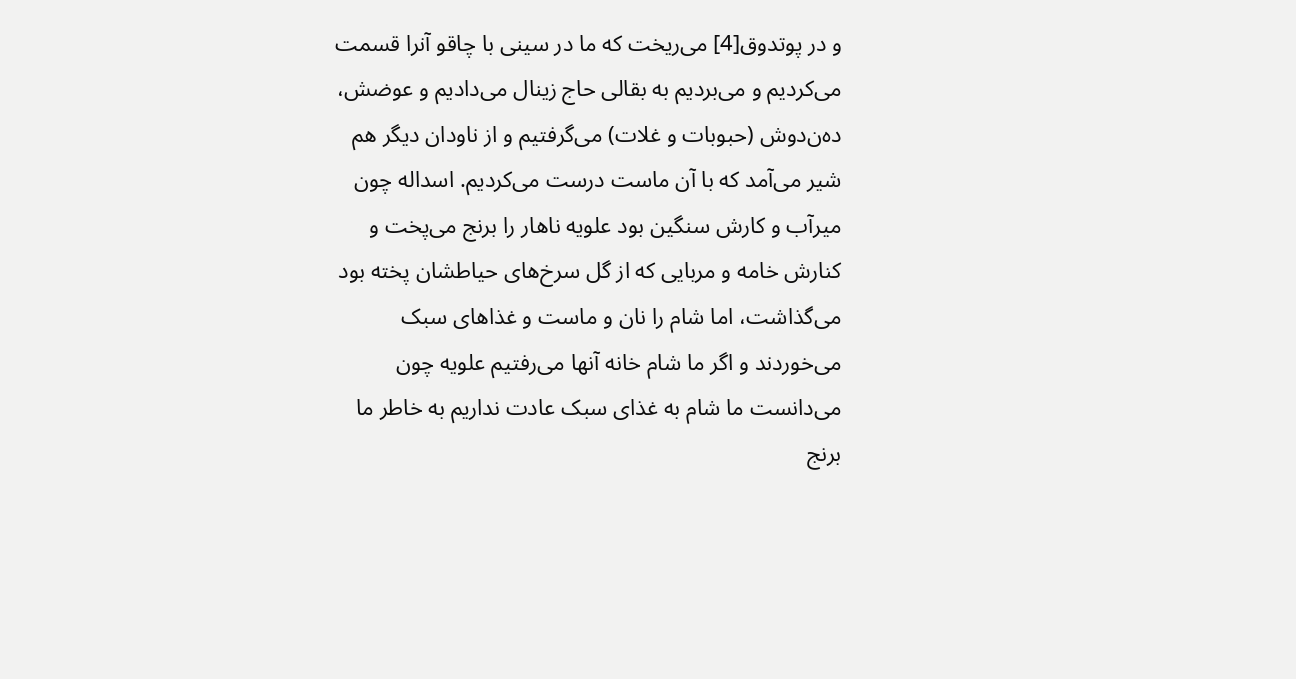و در پوتدوق[4] می‌ریخت که ما در سینی با چاقو آنرا قسمت‌‌ می‌کردیم و‌‌ می‌بردیم به بقالی حاج زینال‌‌ می‌دادیم و عوضش‌، ده‌ن‌دوش (حبوبات و غلات) می‌گرفتیم و از ناودان دیگر هم شیر‌‌ می‌آمد که با آن ماست درست‌‌ می‌کردیم. اسداله چون میرآب و کارش سنگین بود علویه ناهار را برنج‌‌ می‌پخت و کنارش خامه و مربایی که از گل سرخ‌‌‌های حیاطشان پخته بود‌‌ می‌گذاشت‌، اما شام را نان و ماست و غذاهای سبک‌‌ می‌خوردند و اگر ما شام خانه آنها‌‌ می‌رفتیم علویه چون‌‌ می‌دانست ما شام به غذای سبک عادت نداریم به خاطر ما برنج‌‌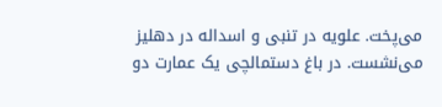می‌پخت. علویه در تنبی و اسداله در دهلیز‌‌ می‌نشست. در باغ دستمالچی یک عمارت دو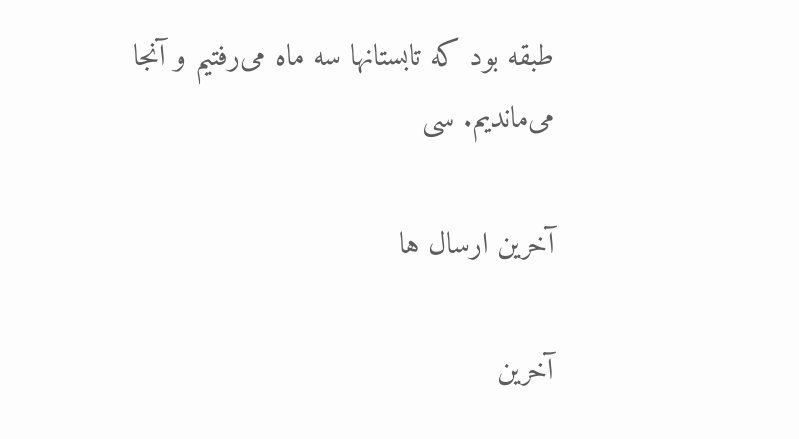طبقه بود که تابستانها سه ماه‌‌ می‌رفتیم و آنجا‌‌ می‌ماندیم. سی

آخرین ارسال ها

آخرین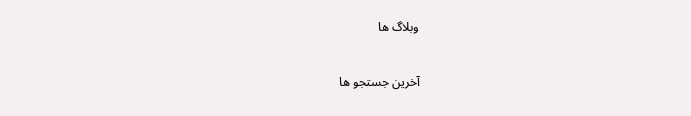وبلاگ ها

آخرین جستجو ها